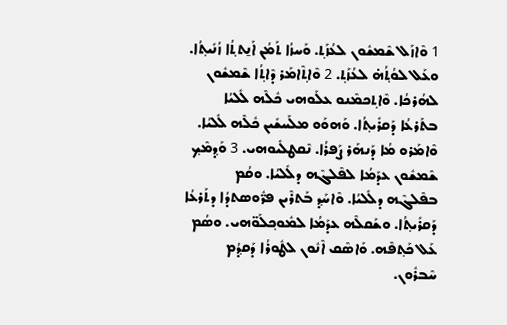1 ܘܶܐܙܰܠ ܫܶܡܫܽܘܢ ܠܥܳܙܰܬ݂. ܘܰܚܙܳܐ ܬܰܡܳܢ ܐܰܢ̱ܬܬ݂ܳܐ ܙܳܢܺܝܬ݂ܳܐ. ܘܥܰܠ ܠܘܳܬ݂ܳܗ̇ ܠܥܳܙܰܬ݂. 2 ܘܶܐܬ݂ܶܐܡܰܪ ܕܶܐܬ݂ܳܐ ܫܶܡܫܽܘܢ ܠܗܳܪܟܳܐ. ܘܶܐܬ݂ܟܡܶܢܘ ܥܠܰܘܗܝ ܟܽܠܶܗ ܠܺܠܝܳܐ ܒܬܰܪܥܳܐ ܕܰܩܪܺܝܬ݂ܳܐ. ܘܰܗܘܰܘ ܡܠܰܚܫܺܝܢ ܟܽܠܶܗ ܠܺܠܝܳܐ. ܘܶܐܡܰܪܘ ܡܳܐ ܕܰܢܗܰܪ ܨܰܦܪܳܐ. ܢܶܩܛܠܺܝܘܗܝ. 3 ܘܰܕ݂ܡܶܟ݂ ܫܶܡܫܽܘܢ ܥܕܰܡܳܐ ܠܦܶܠܓܶܗ ܕܠܺܠܝܳܐ. ܘܩܳܡ ܒܦܶܠܓܶܗ ܕܠܺܠܝܳܐ. ܘܶܐܚܰܕ݂ ܒܰܬܪܶܝܢ ܦܖ̈ܽܘܣܬܕܳܐ ܕܬܰܪܥܳܐ ܕܰܩܪܺܝܬ݂ܳܐ. ܘܫܰܩܠܶܗ ܥܕܰܡܳܐ ܠܡܽܘܟ݂ܠܰܘ̈ܗܝ. ܘܣܳܡ ܥܰܠ ܟܰܬ݂ܦܶܗ. ܘܰܐܣܶܩ ܐܶܢܽܘܢ ܠܛܽܘܪܳܐ ܕܰܩܕ݂ܳܡ ܚܶܒܪܽܘܢ.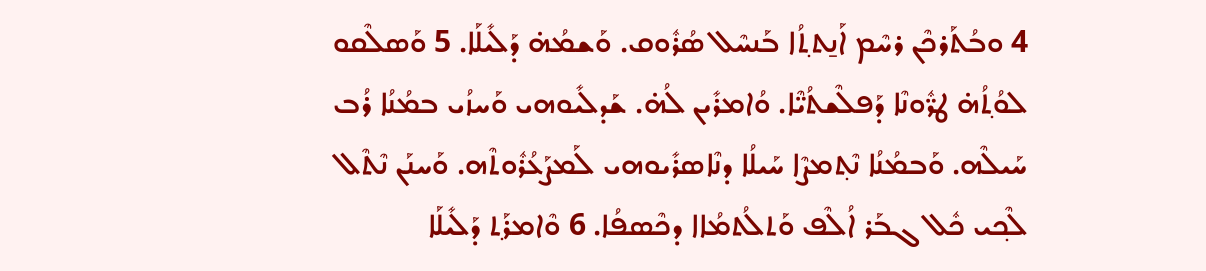4 ܘܒܳܬܰܪܟܶܢ ܪܚܶܡ ܐܰܢ̱ܬܬ݂ܳܐ ܒܰܢܚܶܠ ܣܳܪܽܘܩ. ܘܰܫܡܳܗ̇ ܕܰܠܺܝܠܰܐ. 5 ܘܰܣܠܶܩܘ ܠܘܳܬ݂ܳܗ̇ ܛܖ̈ܽܘܢܶܐ ܕܰܦܠܶܫܬܳܝ̈ܶܐ. ܘܳܐܡܪܺܝܢ ܠܳܗ̇. ܫܰܕܠܺܝܘܗܝ ܘܰܚܙܳܝ ܒܡܳܢܳܐ ܪܳܒ ܚܰܝܠܶܗ. ܘܰܒܡܳܢܳܐ ܢܶܬ݂ܡܨܶܐ ܚܰܝܠܳܐ ܕܢܶܐܣܪܺܝܘܗܝ ܠܰܡܨܰܥܳܪܽܘܬܶܗ. ܘܰܚܢܰܢ ܢܶܬܶܠ ܠܶܟ݂ܝ ܟܽܠ ܓܒܰܪ ܐܳܠܶܦ ܘܰܬܠܳܬܡܳܐܐ ܕܟܶܣܦܳܐ. 6 ܘܶܐܡܪܰܬ݂ ܕܰܠܺܝܠܰܐ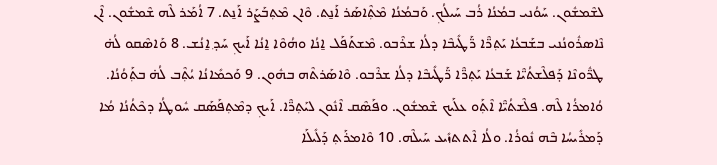ܠܫܶܡܫܽܘܢ. ܚܰܘܳܢܝ ܒܡܳܢܳܐ ܪܳܒ ܚܰܝܠܳܟ݂. ܘܰܒܡܳܢܳܐ ܡܶܬ݂ܶܐܣܰܪ ܐܰܢ̱ܬ. ܘܶܐܢ ܡܶܬ݂ܒܰܨܰܪ ܐܰܢ̱ܬ. 7 ܐܳܡܰܪ ܠܶܗ ܫܶܡܫܽܘܢ. ܐܶܢ ܢܶܐܣܪܽܘܢܳܢܝ ܒܫܰܒܥܳܐ ܝܰܬ݂ܖ̈ܶܐ ܖ̈ܰܛܺܝܒܶܐ ܕܠܳܐ ܫܪܶܒܘ. ܡܶܫܬܰܦܰܠ ܐ̱ܢܳܐ ܘܗܳܘܶܐ ܐ̱ܢܳܐ ܐܰܝܟ݂ ܚܰܕ݂ ܐ̱ܢܳܫ. 8 ܘܰܐܣܶܩܘ ܠܳܗ̇ ܛܖ̈ܽܘܢܶܐ ܕܰܦܠܶܫܬܳܝ̈ܶܐ ܫܰܒܥܳܐ ܝܰܬ݂ܖ̈ܶܐ ܖ̈ܰܛܺܝܒܶܐ ܕܠܳܐ ܫܪܶܒܘ. ܘܶܐܣܰܪܬܶܗ ܒܗܽܘܢ. 9 ܘܰܟܡܺܐܢܳܐ ܝܳܬ݂ܶܒ ܠܳܗ̇ ܒܬ݂ܰܘܳܢܳܐ. ܘܳܐܡܪܳܐ ܠܶܗ. ܦܠܶܫܬܳܝ̈ܶܐ ܐܶܬ݂ܰܘ ܥܠܰܝܟ ܫܶܡܫܽܘܢ. ܘܦܰܣܶܩ ܐܶܢܽܘܢ ܠܝܰܬ݂ܖ̈ܶܐ. ܐܰܝܟ݂ ܕܡܶܬ݂ܦܰܣܰܩ ܚܽܘܛܳܐ ܕܟܶܬܳܢܳܐ ܡܳܐ ܕܰܡܪܺܝܚܳܐ ܒܶܗ ܢܽܘܪܳܐ. ܘܠܳܐ ܐܶܬܬܙܺܝܥ ܚܰܝܠܶܗ. 10 ܘܶܐܡܪܰܬ݂ ܕܰܠܺܝܠܰܐ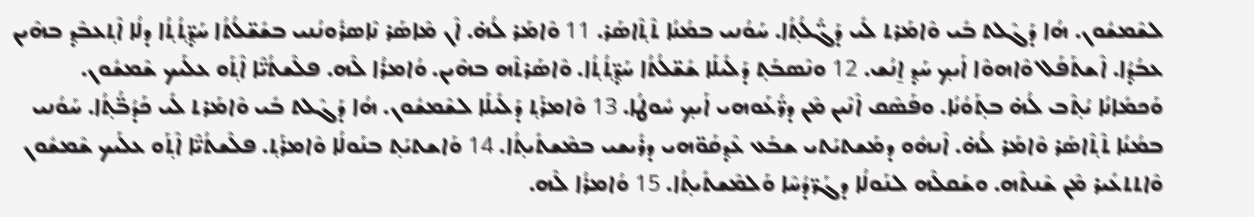ܠܫܶܡܫܽܘܢ. ܗܳܐ ܕܰܓܶܠܬ ܒܺܝ ܘܶܐܡܰܪܬ ܠܺܝ ܕܰܓ̈ܳܠܳܬ݂ܳܐ. ܚܰܘܳܢܝ ܒܡܳܢܳܐ ܬܶܬ݂ܶܐܣܰܪ. 11 ܘܶܐܡܰܪ ܠܳܗ̇. ܐܶܢ ܡܶܐܣܰܪ ܢܶܐܣܪܽܘܢܳܢܝ ܒܫܺܫ̈ܠܳܬܳܐ ܚܰܕ݂̈ܬ݂ܳܬ݂ܳܐ ܕܠܳܐ ܐܶܬ݂ܥܒܶܕ݂ ܒܗܶܝܢ ܥܒܳܕ݂ܳܐ. ܐܶܫܬܰܦܰܠ ܘܶܐܗܘܶܐ ܐܰܝܟ݂ ܚܰܕ݂ ܐ̱ܢܳܫ. 12 ܘܢܶܣܒܰܬ݂ ܕܰܠܺܝܠܰܐ ܫܺܫ̈ܠܳܬܳܐ ܚܰܕ݂̈ܬ݂ܳܬ݂ܳܐ. ܘܶܐܣܰܪܬܶܗ ܒܗܶܝܢ. ܘܳܐܡܪܳܐ ܠܶܗ. ܦܠܶܫܬܳܝ̈ܶܐ ܐܶܬ݂ܰܘ ܥܠܰܝܟ ܫܶܡܫܽܘܢ. ܘܰܟܡܺܐܢܳܐ ܝܳܬ݂ܶܒ ܠܳܗ̇ ܒܬ݂ܰܘܳܢܳܐ. ܘܦܰܣܶܩ ܐܶܢܶܝܢ ܡܶܢ ܕܖ̈ܳܥܰܘܗܝ ܐܰܝܟ݂ ܚܽܘܛܳܐ. 13 ܘܶܐܡܪܰܬ݂ ܕܰܠܺܝܠܰܐ ܠܫܶܡܫܽܘܢ. ܗܳܐ ܕܰܓܶܠܬ ܒܺܝ ܘܶܐܡܰܪܬ ܠܺܝ ܟܰܕܳܒ̈ܳܬ݂ܳܐ. ܚܰܘܳܢܝ ܒܡܳܢܳܐ ܬܶܬ݂ܶܐܣܰܪ ܘܶܐܡܰܪ ܠܳܗ̇. ܐܶܢܗܽܘ ܕܡܰܫܬܝܰܬܝ ܫܒܰܥ ܥܶܕ݂ܩܰܘ̈ܗܝ ܕܪܺܝܫܝ ܒܡܶܫܬܺܝܬ݂ܳܐ. 14 ܘܰܐܫܬܝܰܬ݂ ܒܢܰܘܠܳܐ ܘܶܐܡܪܰܬ݂. ܦܠܶܫܬܳܝ̈ܶܐ ܐܶܬ݂ܰܘ ܥܠܰܝܟ ܫܶܡܫܽܘܢ ܘܶܐܬܬܥܺܝܪ ܡܶܢ ܫܶܢܬܶܗ. ܘܫܰܩܠܶܗ ܠܢܰܘܠܳܐ ܕܓܰܖ̈ܕܳܚܶܐ ܘܰܠܡܶܫܬܺܝܬ݂ܳܐ. 15 ܘܳܐܡܪܳܐ ܠܶܗ.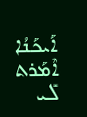ܐܰܝܟܰܢܳܐ ܐܶܡܰܪܬ ܠܺܝ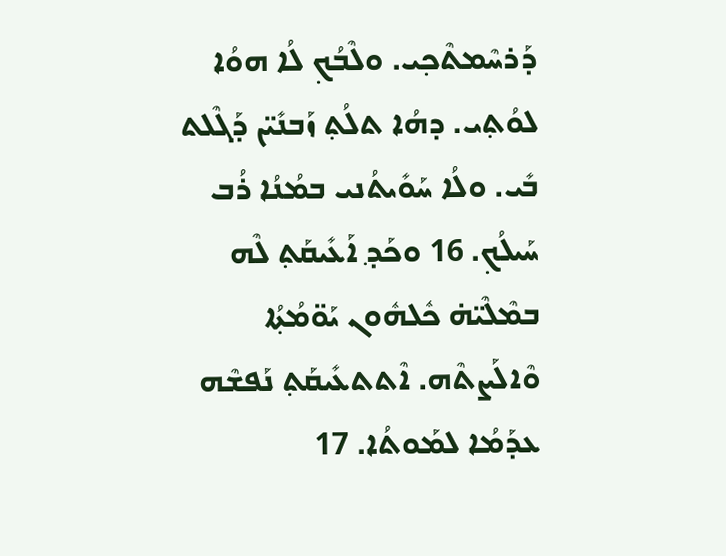ܕܰܪܚܶܡܬܶܟ݂ܝ. ܘܠܶܒܳܟ݂ ܠܳܐ ܗܘܳܐ ܠܘܳܬ݂ܝ. ܕܗܳܐ ܬܠܳܬ݂ ܙܰܒܢܺܝ̈ܢ ܕܰܓܶܠܬ ܒܺܝ. ܘܠܳܐ ܚܰܘܺܝܬܳܢܝ ܒܡܳܢܳܐ ܪܳܒ ܚܰܝܠܳܟ݂. 16 ܘܟܰܕ݂ ܐܰܥܺܝܩܰܬ݂ ܠܶܗ ܒܡܶܠܶܝ̈ܗ̇ ܟܽܠܗܽܘܢ ܝܰܘ̈ܡܳܬ݂ܳܐ ܘܶܐܠܰܨܬܶܗ. ܐܶܬܬܥܺܝܩܰܬ݂ ܢܰܦܫܶܗ ܥܕܰܡܳܐ ܠܡܰܘܬܳܐ. 17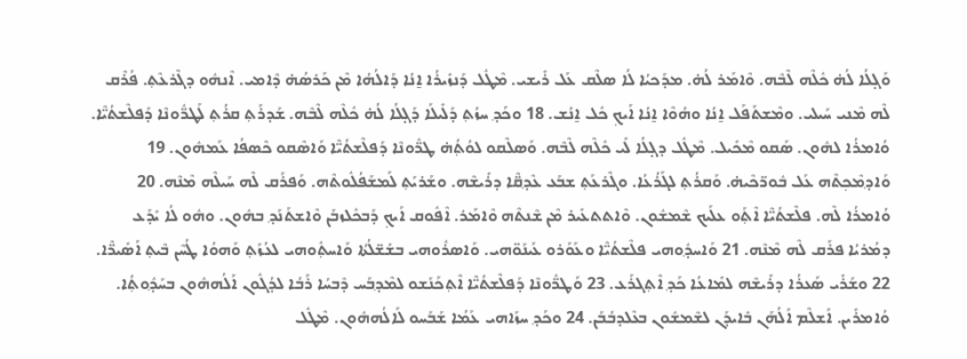ܘܰܓ̣ܠܳܐ ܠܳܗ̇ ܟܽܠܶܗ ܠܶܒܶܗ. ܘܶܐܡܰܪ ܠܳܗ̇. ܡܕܰܟܝܳܐ ܠܳܐ ܣܠܶܩ ܥܰܠ ܪܺܝܫܝ. ܡܶܛܽܠ ܕܰܢܙܺܝܪܳܐ ܐ̱ܢܳܐ ܕܰܐ‌ܠܳܗܳܐ ܡܶܢ ܟܰܪܣܳܗ̇ ܕܶܐܡܝ. ܐܶܢܗܽܘ ܕܓܶܪܥܶܬ݂. ܦܳܪܶܩ ܠܶܗ ܡܶܢܝ ܚܰܝܠܝ. ܘܡܶܫܬܰܦܰܠ ܐ̱ܢܳܐ ܘܗܳܘܶܐ ܐ̱ܢܳܐ ܐܰܝܟ݂ ܟܽܠ ܐ̱ܢܳܫ. 18 ܘܟܰܕ݂ ܚܙܳܬ݂ ܕܰܠܺܝܠܰܐ ܕܰܓ̣ܠܳܐ ܠܳܗ̇ ܟܽܠܶܗ ܠܶܒܶܗ. ܫܰܕܪܰܬ݂ ܩܪܳܬ݂ ܠܰܛܖ̈ܽܘܢܶܐ ܕܰܦܠܶܫܬܳܝ̈ܶܐ. ܘܳܐܡܪܳܐ ܠܗܽܘܢ. ܣܰܩܘ ܡܶܟܺܝܠ. ܡܶܛܽܠ ܕܓ̣ܠܳܐ ܠܺܝ ܟܽܠܶܗ ܠܶܒܶܗ. ܘܰܣܠܶܩܘ ܠܘܳܬ݂ܳܗ̇ ܛܖ̈ܽܘܢܶܐ ܕܰܦܠܶܫܬܳܝ̈ܶܐ ܘܰܐܣܶܩܘ ܟܶܣܦܳܐ ܥܰܡܗܽܘܢ. 19 ܘܰܐܕ݂ܡܶܟ݂ܬܶܗ ܥܰܠ ܒܽܘܖ̈ܟܶܝܗ̇. ܘܰܩܪܳܬ݂ ܠܓܰܪܳܥܳܐ. ܘܓܶܪܥܰܬ݂ ܫܒܰܥ ܥܶܕ݂ܩ̈ܶܐ ܕܪܺܝܫܶܗ. ܘܫܰܪܝܰܬ݂ ܠܰܡܫܰܦܳܠܽܘܬܶܗ. ܘܰܦܪܰܩ ܠܶܗ ܚܰܝܠܶܗ ܡܶܢܶܗ. 20 ܘܳܐܡܪܳܐ ܠܶܗ. ܦܠܶܫܬܳܝ̈ܶܐ ܐܶܬ݂ܰܘ ܥܠܰܝܟ ܫܶܡܫܽܘܢ. ܘܶܐܬܬܥܺܝܪ ܡܶܢ ܫܶܢܬܶܗ ܘܶܐܡܰܪ. ܐܶܦܽܘܩ ܐܰܝܟ݂ ܕܰܒܟܽܠܙܒܰܢ ܘܶܐܫܬܰܢܰܕ݂ ܒܗܽܘܢ. ܘܗܽܘ ܠܳܐ ܝܺܕܰܥ ܕܡܳܪܝܳܐ ܦܪܰܩ ܠܶܗ ܡܶܢܶܗ. 21 ܘܰܐܚܕ݂ܽܘܗܝ ܦܠܶܫܬܳܝ̈ܶܐ ܘܥܰܘܰܪܘ ܥܰܝܢܰܘ̈ܗܝ. ܘܰܐܣܪܽܘܗܝ ܒܫܺܫ̈ܠܳܬܳܐ ܘܰܐܚܬ݂ܽܘܗܝ ܠܥܳܙܰܬ݂ ܘܰܗܘܳܐ ܛܳܚܶܢ ܒܶܝܬ݂ ܐܰܣܺܝܖ̈ܶܐ. 22 ܘܫܰܪܺܝ ܣܰܥܪܳܐ ܕܪܺܝܫܶܗ ܠܡܺܐܥܳܐ ܟܰܕ݂ ܐܶܬ݂ܓܪܰܥ. 23 ܘܰܛܖ̈ܽܘܢܶܐ ܕܰܦܠܶܫܬܳܝ̈ܶܐ ܐܶܬ݂ܟܰܢܰܫܘ ܠܡܶܕ݂ܒܰܚ ܕܶܒܚܳܐ ܪܰܒܳܐ ܠܕܳܓܽܘܢ ܐܰܠܳܗܗܽܘܢ ܒܚܰܕ݂ܽܘܬ݂ܳܐ. ܘܳܐܡܪܺܝܢ. ܐܰܫܠܶܡ ܐܰܠܳܗܰܢ ܒܺܐܝܕܰܢ ܠܫܶܡܫܽܘܢ ܒܥܶܠܕܒܳܒܰܢ. 24 ܘܟܰܕ݂ ܚܙܰܐܗܝ ܥܰܡܳܐ ܫܰܒܰܚܘ ܠܰܐܠܳܗܗܽܘܢ. ܡܶܛܽܠ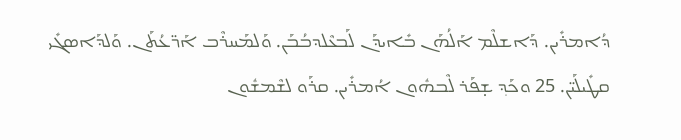ܕܳܐܡܪܺܝܢ. ܕܰܐܫܠܶܡ ܐܰܠܳܗܰܢ ܒܺܐܝܕܰܢ ܠܰܒܥܶܠܕܒܳܒܰܢ. ܘܰܠܡܰܚܪܶܒ ܐܰܖ̈ܥܳܬܰܢ. ܘܰܠܕܰܐܣܓܺܝ ܩܛܺܝܠܰܝ̈ܢ. 25 ܘܟܰܕ݂ ܫ̣ܦܰܪ ܠܶܒܗܽܘܢ ܐܳܡܪܺܝܢ. ܩܪܰܘ ܠܫܶܡܫܽܘܢ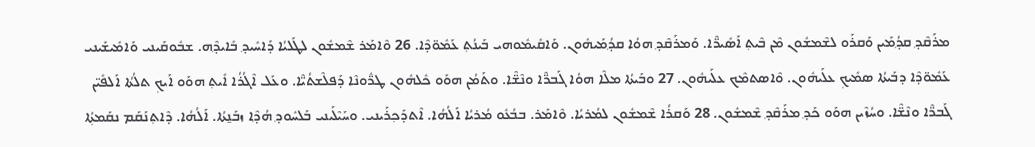ܡܪܰܩܶܕ݂ ܩܕ݂ܳܡܰܝܢ ܘܰܩܪܰܘ ܠܫܶܡܫܽܘܢ ܡܶܢ ܒܶܝܬ݂ ܐܰܣܺܝܖ̈ܶܐ. ܘܰܡܪܰܩܶܕ݂ ܗܘܳܐ ܩܕ݂ܳܡܰܝܗܽܘܢ. ܘܰܐܩܺܝܡܽܘܗܝ ܒܰܝܢܳܬ݂ ܥܰܡܽܘ̈ܕܶܐ. 26 ܘܶܐܡܰܪ ܫܶܡܫܽܘܢ ܠܛܰܠܝܳܐ ܕܰܐܚܺܝܕ݂ ܒܺܐܝܕ݂ܶܗ. ܫܒܽܘܩܰܝܢܝ ܘܰܐܡܺܝܫܰܝܢܝ ܥܰܡܽܘ̈ܕܶܐ ܕܒܰܝܬܳܐ ܣܡܺܝܟ݂ ܥܠܰܝܗܽܘܢ. ܘܶܐܣܬܡܶܟ ܥܠܰܝܗܽܘܢ. 27 ܘܒܰܝܬܳܐ ܡܠܶܐ ܗܘܳܐ ܓܰܒܖ̈ܶܐ ܘܢܶܫ̈ܶܐ. ܘܬܰܡܳܢ ܗܘܰܘ ܟܽܠܗܽܘܢ ܛܖ̈ܽܘܢܶܐ ܕܰܦܠܶܫܬܳܝ̈ܶܐ. ܘܥܰܠ ܐܶܓܳܪܳܐ ܐܺܝܬ݂ ܗܘܰܘ ܐܰܝܟ݂ ܬܠܳܬܳܐ ܐܰܠܦܺܝ̈ܢ ܓܰܒܖ̈ܶܐ ܘܢܶܫ̈ܶܐ. ܘܚܳܙܶܝܢ ܗܘܰܘ ܟܰܕ݂ ܡܪܰܩܶܕ݂ ܫܶܡܫܽܘܢ. 28 ܘܰܩܪܳܐ ܫܶܡܫܽܘܢ ܠܡܳܪܝܳܐ. ܘܶܐܡܰܪ. ܒܒܳܥܽܘ ܡܳܪܝܳܐ ܐܰ‌ܠܳܗܳܐ. ܐܶܬܕܰܟ݂ܪܰܝܢܝ. ܘܚܰܝܶܠܰܝܢܝ ܒܰܠܚܽܘܕ݂ ܗܳܕ݂ܶܐ ܙܒܰܢ̱ܬܳܐ. ܐܰ‌ܠܳܗܳܐ. ܕܶܐܬ݂ܢܰܩܰܡ ܢܩܰܡܬ݂ܳܐ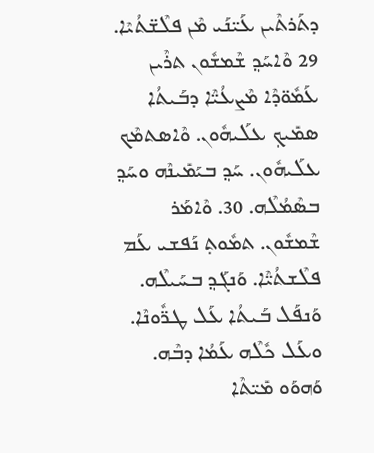ܕܬܰܪܬܶܝܢ ܥܰܝ̈ܢܰܝ ܡܶܢ ܦܠܶܫ̈ܬܳܝܶܐ. 29 ܘܶܐܚܰܕ݂ ܫܶܡܫܽܘܢ ܬܪܶܝܢ ܥܰܡܽܘ̈ܕܶܐ ܡܶܨܥܳܝ̈ܶܐ ܕܒܰܝܬܳܐ ܣܡܺܝܟ݂ ܥܠܰܝܗܽܘܢ. ܘܶܐܣܬܡܶܟ ܥܠܰܝܗܽܘܢ. ܚܰܕ݂ ܒܝܰܡܺܝܢܶܗ ܘܚܰܕ݂ ܒܣܶܡܳܠܶܗ. 30. ܘܶܐܡܰܪ ܫܶܡܫܽܘܢ. ܬܡܽܘܬ݂ ܢܰܦܫܝ ܥܰܡ ܦܠܶܫܬܳܝ̈ܶܐ. ܘܰܢܓܰܕ݂ ܒܚܰܝܠܶܗ. ܘܰܢܦܰܠ ܒܰܝܬܳܐ ܥܰܠ ܛܖ̈ܽܘܢܶܐ. ܘܥܰܠ ܟܽܠܶܗ ܥܰܡܳܐ ܕܒܶܗ. ܘܰܗܘܰܘ ܡܺܝ̈ܬܶܐ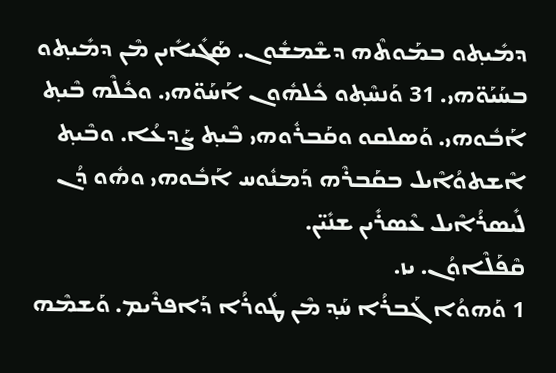ܕܡܺܝܬ݂ܘ ܒܡܰܘܬܶܗ ܕܫܶܡܫܽܘܢ. ܣܰܓܺܝܐܺܝܢ ܡܶܢ ܕܡܺܝܬ݂ܘ ܒܚܰܝܰܘ̈ܗܝ. 31 ܘܰܢܚܶܬ݂ܘ ܟܽܠܗܽܘܢ ܐܰܚܰܘ̈ܗܝ. ܘܟܽܠܶܗ ܒܶܝܬ݂ ܐܰܒܽܘܗܝ. ܘܰܣܠܩܘ ܘܩܰܒܪܽܘܗܝ ܒܶܝܬ݂ ܨܰܕܥܳܐ. ܘܒܶܝܬ݂ ܐܶܫܬܘܳܐܶܝܠ ܒܩܰܒܪܶܗ ܕܰܡܢܽܘܚ ܐܰܒܽܘܗܝ ܘܗܽܘ ܕܳܢ ܠܺܝܣܪܳܐܶܝܠ ܥܶܣܪܺܝܢ ܫܢܺܝ̈ܢ.
ܩܶܦܰܠܶܐܘܳܢ. ܝܙ.
1 ܘܰܗܘܳܐ ܓܰܒܪܳܐ ܚܰܕ݂ ܡܶܢ ܛܽܘܪܳܐ ܕܰܐܦܪܶܝܡ. ܘܰܫܡܶܗ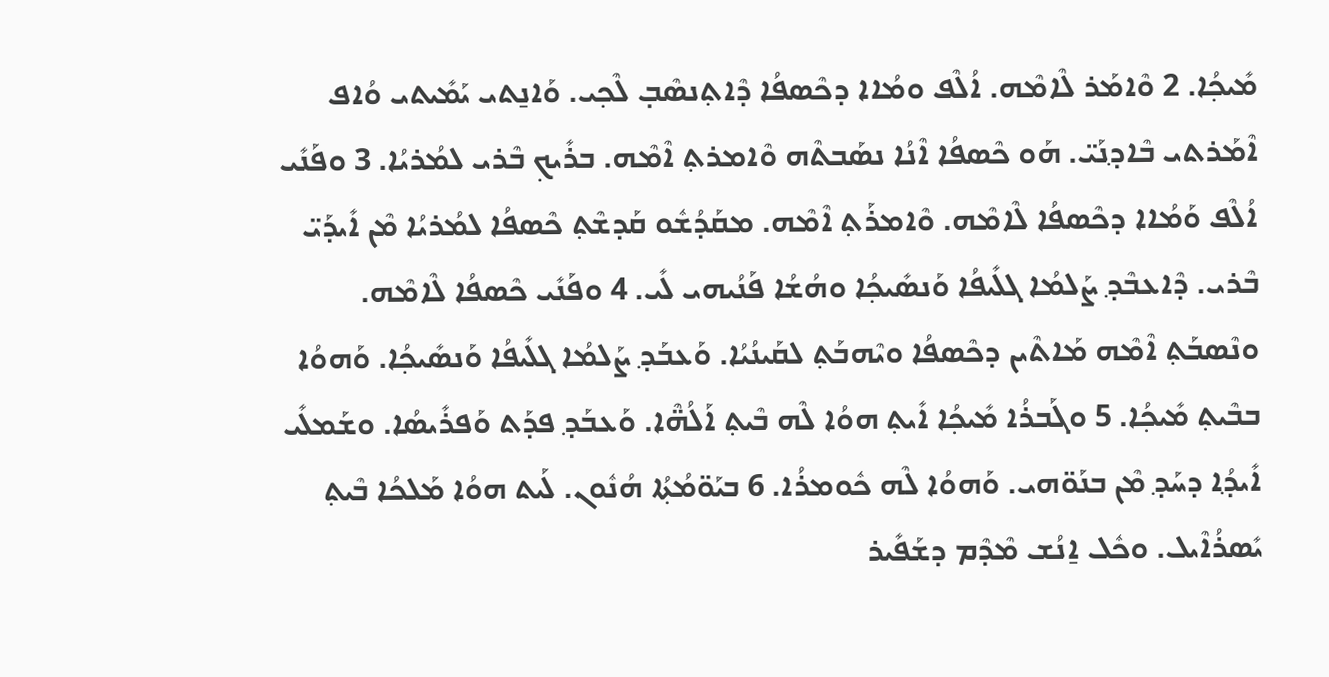ܡܺܝܟ݂ܳܐ. 2 ܘܶܐܡܰܪ ܠܶܐܡܶܗ. ܐܳܠܶܦ ܘܡܳܐܐ ܕܟܶܣܦܳܐ ܕܶܐܬ݂ܢܣܶܒ̣ ܠܶܟ݂ܝ. ܘܰܐܢ̱ܬܝ ܝܰܡܺܝܬܝ ܘܳܐܦ ܐܶܡܰܪܬܝ ܒܶܐܕ݂ܢܰܝ̈. ܗܰܘ ܟܶܣܦܳܐ ܐܶܢܳܐ ܢܣܰܒܬܶܗ ܘܶܐܡܪܬ݂ ܐܶܡܶܗ. ܒܪܺܝܟ݂ ܒܶܪܝ ܠܡܳܪܝܳܐ. 3 ܘܦܰܢܺܝ ܐܳܠܶܦ ܘܰܡܳܐܐ ܕܟܶܣܦܳܐ ܠܶܐܡܶܗ. ܘܶܐܡܪܰܬ݂ ܐܶܡܶܗ. ܡܩܰܕܳܫܽܘ ܩܰܕܫܶܬ݂ ܟܶܣܦܳܐ ܠܡܳܪܝܳܐ ܡܶܢ ܐܺܝܕܰܝ̈ ܒܶܪܝ. ܕܶܐܥܒܶܕ݂ ܨܰܠܡܳܐ ܓܠܺܝܦܳܐ ܘܰܢܣܺܝܟ݂ܳܐ ܘܗܳܫܳܐ ܦܰܢܳܝܗܝ ܠܺܝ. 4 ܘܦܰܢܺܝ ܟܶܣܦܳܐ ܠܶܐܡܶܗ. ܘܢܶܣܒܰܬ݂ ܐܶܡܶܗ ܡܰܐܬܶܝܢ ܕܟܶܣܦܳܐ ܘܝܶܗܒܰܬ݂ ܠܩܰܝܢܳܝܳܐ. ܘܰܥܒܰܕ݂ ܨܰܠܡܳܐ ܓܠܺܝܦܳܐ ܘܰܢܣܺܝܟ݂ܳܐ. ܘܰܗܘܳܐ ܒܒܶܝܬ݂ ܡܺܝܟ݂ܳܐ. 5 ܘܓܰܒܪܳܐ ܡܺܝܟ݂ܳܐ ܐܺܝܬ݂ ܗܘܳܐ ܠܶܗ ܒܶܝܬ݂ ܐܰܠܳܗ̈ܶܐ. ܘܰܥܒܰܕ݂ ܦܕܰܬ ܘܰܦܪܺܝܣܳܐ. ܘܫܰܡܠܺܝ ܐܺܝܕ݂ܳܐ ܕܚܰܕ݂ ܡܶܢ ܒܢܰܘ̈ܗܝ. ܘܰܗܘܳܐ ܠܶܗ ܟܽܘܡܪܳܐ. 6 ܒܝܰܘ̈ܡܳܬ݂ܳܐ ܗܳܢܽܘܢ. ܠܰܝܬ ܗܘܳܐ ܡܰܠܟܳܐ ܒܶܝܬ݂ ܝܺܣܪܳܐܶܝܠ. ܘܟܽܠ ܐ̱ܢܳܫ ܡܶܕܶܡ ܕܫܰܦܺܝܪ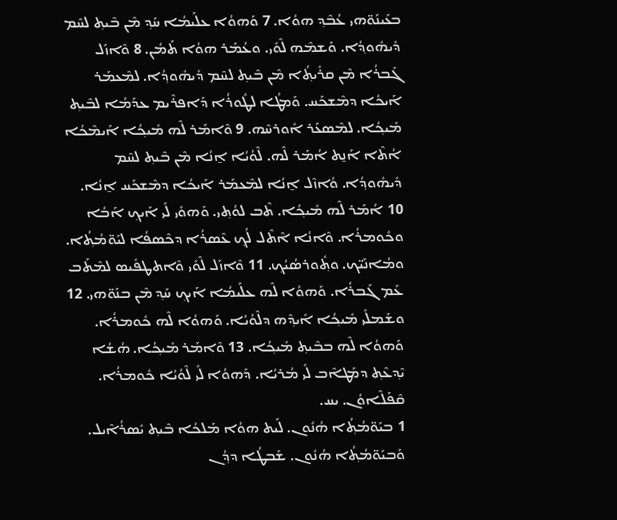ܒܥܰܝܢܰܘ̈ܗܝ ܥܳܒܶܕ݂ ܗܘܳܐ. 7 ܘܰܗܘܳܐ ܥܠܰܝܡܳܐ ܚܰܕ݂ ܡܶܢ ܒܶܝܬ݂ ܠܚܶܡ ܕܺܝܗܽܘܕ݂ܳܐ. ܘܰܫܡܶܗ ܠܶܘܺܝ. ܘܥܳܡܰܪ ܗܘܳܐ ܬܰܡܳܢ. 8 ܘܶܐܙܰܠ ܓܰܒܪܳܐ ܡܶܢ ܩܪܺܝܬ݂ܳܐ ܡܶܢ ܒܶܝܬ݂ ܠܚܶܡ ܕܺܝܗܽܘܕ݂ܳܐ. ܠܡܶܥܡܰܪ ܐܰܝܟܳܐ ܕܡܶܫܟܰܚ. ܘܰܡܛܳܐ ܠܛܽܘܪܳܐ ܕܰܐܦܪܶܝܡ ܥܕܰܡܳܐ ܠܒܶܝܬ݂ ܡܺܝܟ݂ܳܐ. ܠܡܶܣܥܰܪ ܐܽܘܪܚܶܗ. 9 ܘܶܐܡܰܪ ܠܶܗ ܡܺܝܟ݂ܳܐ ܐܰܝܡܶܟܳܐ ܐܳܬܶܐ ܐܰܢ̱ܬ ܐܳܡܰܪ ܠܶܗ. ܠܶܘܳܝܳܐ ܐ̱ܢܳܐ ܡܶܢ ܒܶܝܬ݂ ܠܚܶܡ ܕܺܝܗܽܘܕ݂ܳܐ. ܘܳܐܙܶܠ ܐ̱ܢܳܐ ܠܡܶܥܡܰܪ ܐܰܝܟܳܐ ܕܡܶܫܟܰܚ ܐ̱ܢܳܐ. 10 ܐܳܡܰܪ ܠܶܗ ܡܺܝܟ݂ܳܐ. ܬܶܒ ܠܘܳܬ݂ܝ. ܘܰܗܘܺܝ ܠܺܝ ܐܰܝܟ݂ ܐܰܒܳܐ ܘܟܽܘܡܪܳܐ. ܘܶܐܢܳܐ ܐܶܬܶܠ ܠܳܟ݂ ܥܶܣܪܳܐ ܕܟܶܣܦܳܐ ܠܝܰܘ̈ܡܳܬ݂ܳܐ. ܘܡܳܐܢܰܝ̈ܟ. ܘܬ݂ܽܘܪܣܳܝܳܟ݂. 11 ܘܶܐܙܰܠ ܠܶܘܺܝ ܘܶܐܬܛܦܺܝܣ ܠܡܶܬܰܒ ܥܰܡ ܓܰܒܪܳܐ. ܘܰܗܘܳܐ ܠܶܗ ܥܠܰܝܡܳܐ ܐܰܝܟ݂ ܚܰܕ݂ ܡܶܢ ܒܢܰܘ̈ܗܝ. 12 ܘܫܰܡܠܺܝ ܡܺܝܟ݂ܳܐ ܐܺܝܕ݂ܶܗ ܕܠܶܘܳܝܳܐ. ܘܰܗܘܳܐ ܠܶܗ ܟܽܘܡܪܳܐ. ܘܰܗܘܳܐ ܠܶܗ ܒܒܶܝܬ݂ ܡܺܝܟ݂ܳܐ. 13 ܘܶܐܡܰܪ ܡܺܝܟ݂ܳܐ. ܗܳܫܳܐ ܝܶܕ݂ܥܶܬ݂ ܕܡܰܛܐܶܒ ܠܺܝ ܡܳܪܝܳܐ. ܕܰܗܘܳܐ ܠܺܝ ܠܶܘܳܝܳܐ ܟܽܘܡܪܳܐ.
ܩܶܦܰܠܶܐܘܳܢ. ܝܚ.
1 ܒܝܰܘ̈ܡܳܬ݂ܳܐ ܗܳܢܽܘܢ. ܠܰܝܬ ܗܘܳܐ ܡܰܠܟܳܐ ܒܶܝܬ݂ ܝܺܣܪܳܐܶܝܠ. ܘܰܒܝܰܘ̈ܡܳܬ݂ܳܐ ܗܳܢܽܘܢ. ܫܰܒܛܳܐ ܕܕ݂ܳܢ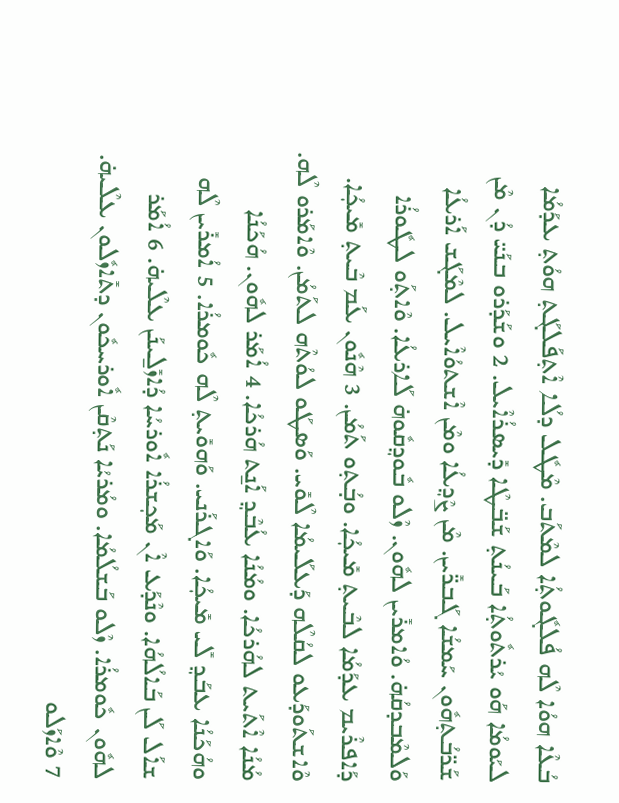ܒܳܥܶܐ ܗܘܳܐ ܠܶܗ ܦܳܠܓܽܘܬ݂ܳܐ ܠܡܶܬܰܒ. ܡܶܛܽܠ ܕܠܳܐ ܐܶܬ݂ܦܰܠܓܰܬ݂ ܗܘܳܬ݂ ܥܕܰܡܳܐ ܠܝܰܘܡܳܐ ܗܰܘ ܝܳܪܬܽܘܬ݂ܳܐ ܒܰܝܢܳܬ݂ ܫܰܒ̈ܛܶܐ ܕܺܝܣܪܳܐܶܝܠ. 2 ܘܫܰܕܰܪܘ ܒܢܰܝ̈ ܕܳܢ ܡܶܢ ܫܰܖ̈ܒܳܬ݂ܗܽܘܢ ܚܰܡܫܳܐ ܓܰܒܖ̈ܺܝܢ. ܡܶܢ ܨܶܕ݂ܥܳܐ ܘܡܶܢ ܐܶܫܬܘܳܐܶܝܠ. ܠܡܶܓܰܫ ܐܰܪܥܳܐ ܘܰܠܡܶܒܕܩܳܗ̇. ܘܳܐܡܪܺܝܢ ܠܗܽܘܢ. ܙܶܠܘ ܒܽܘܕ݂ܩܽܘܗ̇ ܠܰܐܪܥܳܐ. ܘܶܐܬ݂ܰܘ ܠܛܽܘܪܳܐ ܕܰܐܦܪܶܝܡ ܥܕܰܡܳܐ ܠܒܶܝܬ݂ ܡܺܝܟ݂ܳܐ. ܘܒ̣ܳܬ݂ܘ ܬܰܡܳܢ. 3 ܗܶܢܽܘܢ ܥܰܡ ܒܶܝܬ݂ ܡܺܝܟ݂ܳܐ. ܘܶܐܫܬܰܘܕܰܥܘ ܠܩܳܠܶܗ ܕܰܥܠܰܝܡܳܐ ܠܶܘܺܝ. ܘܰܣܛܰܘ ܠܘܳܬܶܗ ܠܬܰܡܳܢ. ܘܶܐܡܰܪܘ ܠܶܗ. ܡܳܢܳܐ ܐܶܬܰܝܬ ܠܗܳܪܟܳܐ. ܘܡܳܢܳܐ ܥܳܒܶܕ݂ ܐܰܢ̱ܬ ܗܳܪܟܳܐ. 4 ܐܳܡܰܪ ܠܗܽܘܢ. ܗܳܟܰܢܳܐ ܘܗܳܟܰܢܳܐ ܥܒܰܕ݂ ܠܺܝ ܡܺܝܟ݂ܳܐ. ܘܰܐܓܪܰܢܝ. ܘܰܗܘܺܝܬ݂ ܠܶܗ ܟܽܘܡܪܳܐ. 5 ܐܳܡܪܺܝܢ ܠܶܗ ܫܐܰܠ ܠܰܢ ܒܰܐܠܳܗܳܐ. ܘܢܶܕܰܥ ܐܶܢ ܡܰܟ݂ܫܪܳܐ ܐܽܘܪܚܳܐ ܕܳܐܙܺܠ̱ܝܢܰܢ ܥܠܶܝܗ̇. 6 ܐܳܡܰܪ ܠܗܽܘܢ ܟܽܘܡܪܳܐ. ܙܶܠܘ ܒܰܫܠܳܡܳܐ. ܘܡܳܪܝܳܐ ܢܰܬ݂ܩܶܢ ܐܽܘܪܚܟܽܘܢ ܕܬܺܐܙܽܠܘܢ ܥܠܶܝܗ̇. 7 ܘܶܐܙܰܠܘ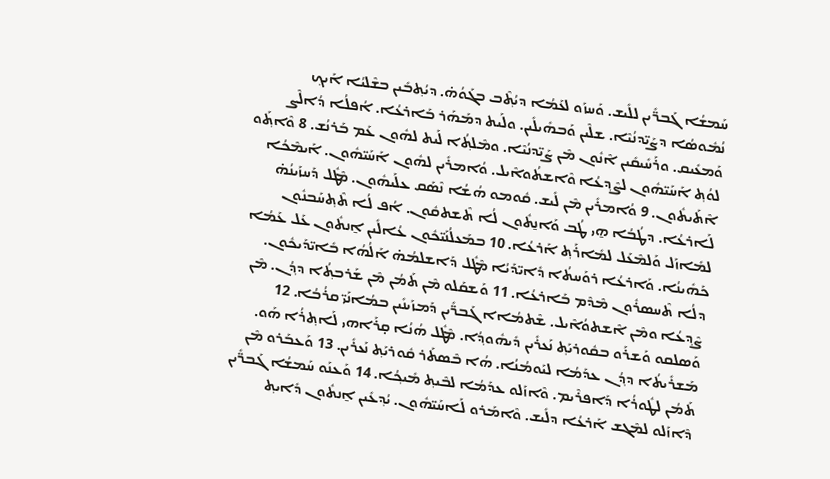ܚܰܡܫܳܐ ܓܰܒܖ̈ܺܝܢ ܠܠܺܝܫ. ܘܰܚܙܰܘ ܠܥܰܡܳܐ ܕܝܳܬ݂ܶܒ ܒܓܰܘܳܗ̇. ܕܝܳܬ݂ܒܺܝܢ ܒܫܶܠܝܳܐ ܐܰܝܟ݂ ܢܳܡܽܘܣܳܐ ܕܨܰܝ̈ܕܢܳܝܶܐ. ܫܠܶܝܢ ܘܰܒܗܺܝܠܺܝܢ. ܘܠܰܝܬ ܕܡܰܗܰܪ ܒܰܐܪܥܳܐ. ܐܳܦܠܳܐ ܕܳܐܠܶܨ ܘܰܡܥܺܝܩ. ܘܪܰܚܺܝܩܺܝܢ ܐܶܢܽܘܢ ܡܶܢ ܨܰܝ̈ܕܢܳܝܶܐ. ܘܡܶܠܬ݂ܳܐ ܠܰܝܬ ܠܗܽܘܢ ܥܰܡ ܒܰܪܢܳܫ. 8 ܘܶܐܬ݂ܰܘ ܠܘܳܬ݂ ܐܰܚܰܝ̈ܗܽܘܢ ܠܨܶܕ݂ܥܳܐ ܘܶܐܫܬܳܘܐܶܝܠ. ܘܳܐܡܪܺܝܢ ܠܗܽܘܢ ܐܰܚܰܝ̈ܗܽܘܢ. ܐܰܝܡܶܟܳܐ ܐܶܬܰܝܬܽܘܢ. 9 ܘܳܐܡܪܺܝܢ ܡܶܢ ܠܺܝܫ. ܩܽܘܡܘ ܗܳܫܳܐ ܢܶܣܰܩ ܥܠܰܝܗܽܘܢ. ܡܶܛܽܠ ܕܰܚܙܰܝܢܳܗ̇ ܠܰܐܪܥܳܐ. ܕܛܳܒܳܐ ܗ̱ܝ ܛܳܒ ܘܰܐܢ̱ܬܽܘܢ ܠܳܐ ܬܶܫܬܩܽܘܢ. ܐܳܦ ܠܳܐ ܬܶܬ݂ܚܰܒܢܽܘܢ ܠܡܺܐܙܰܠ ܘܰܠܡܶܥܰܠ ܠܡܺܐܪܰܬ݂ ܐܰܪܥܳܐ. 10 ܒܡܰܥܠܳܢܰܝ̈ܟܽܘܢ ܥܳܐܠܺܝܢ ܐ̱ܢܬܽܘܢ ܥܰܠ ܥܰܡܳܐ ܟܰܗܺܝܢܳܐ. ܘܰܐܪܥܳܐ ܪܘܰܚܬܳܐ ܕܺܐܝ̈ܕܰܝܳܐ ܡܶܛܽܠ ܕܰܐܫܠܡܳܗ̇ ܐܰ‌ܠܳܗܳܐ ܒܺܐܝ̈ܕܰܝܟܽܘܢ. ܕܠܳܐ ܬܶܚܣܪܽܘܢ ܡܶܕܶܡ ܒܰܐܪܥܳܐ. 11 ܘܰܫܩܰܠܘ ܡܶܢ ܬܰܡܳܢ ܡܶܢ ܫܰܪܒܬ݂ܳܐ ܕܕ݂ܳܢ. ܡܶܢ ܨܶܕ݂ܥܳܐ ܘܡܶܢ ܐܶܫܬܘܳܐܶܝܠ. ܫܶܬܡܳܐܐ ܓܰܒܖ̈ܺܝܢ ܕܰܡܙܰܝܢܺܝܢ ܒܡܳܐܢܰܝ̈ ܩܪܳܒܳܐ. 12 ܘܰܣܠܩܘ ܘܰܫܪܰܘ ܒܩܽܘܪܝܰܬ݂ ܢܰܥܪܺܝܢ ܕܺܝܗܽܘܕ݂ܳܐ. ܡܶܛܽܠ ܗܳܢܳܐ ܩ̣ܪܰܐܗܝ ܠܰܐܬ݂ܪܳܐ ܗܰܘ. ܡܰܫܪܺܝܬܳܐ ܕܕ݂ܳܢ ܥܕܰܡܳܐ ܠܝܰܘܡܳܢܳܐ. ܗܳܐ ܒܶܣܬܰܪ ܩܽܘܪܝܰܬ݂ ܢܰܥܪܺܝܢ. 13 ܘܰܥܒܰܪܘ ܡܶܢ ܬܰܡܳܢ ܠܛܽܘܪܳܐ ܕܰܐܦܪܶܝܡ. ܘܶܐܙܰܠܘ ܥܕܰܡܳܐ ܠܒܶܝܬ݂ ܡܺܝܟ݂ܳܐ. 14 ܘܰܥܢܰܘ ܚܰܡܫܳܐ ܓܰܒܖ̈ܺܝܢ ܕܶܐܙܰܠܘ ܠܡܶܓܫ ܐܰܪܥܳܐ ܕܠܺܝܫ. ܘܶܐܡܰܪܘ ܠܰܐܚܰܝ̈ܗܽܘܢ. ܝܳܕ݂ܥܺܝܢ ܐ̱ܢܬܽܘܢ ܕܺܐܝܬ݂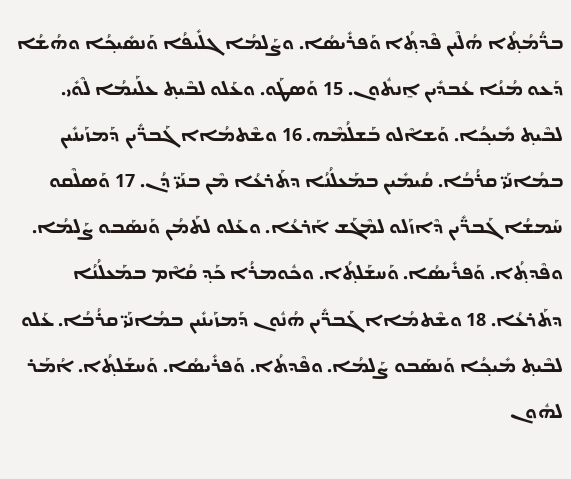ܒܖ̈ܳܡܳܬ݂ܳܐ ܗܳܠܶܝܢ ܦܶܕܬ݂ܳܐ ܘܰܦܪܺܝܣܳܐ. ܘܨܰܠܡܳܐ ܓܠܺܝܦܳܐ ܘܰܢܣܺܝܟ݂ܳܐ ܘܗܳܫܳܐ ܕܰܥܘ ܡܳܢܳܐ ܥܳܒܕܺܝܢ ܐ̱ܢܬܽܘܢ. 15 ܘܰܣܛܰܘ. ܘܥܰܠܘ ܠܒܶܝܬ݂ ܥܠܰܝܡܳܐ ܠܶܘܺܝ. ܠܒܶܝܬ݂ ܡܺܝܟ݂ܳܐ. ܘܰܫܐܶܠܘ ܒܰܫܠܳܡܶܗ. 16 ܘܫܶܬܡܳܐܐ ܓܰܒܖ̈ܺܝܢ ܕܰܡܙܰܝܢܺܝܢ ܒܡܳܐܢܰܝ̈ ܩܪܳܒܳܐ. ܩܳܝܡܺܝܢ ܒܡܰܥܠܳܢܳܐ ܕܬܰܪܥܳܐ ܡܶܢ ܒܢܰܝ̈ ܕܳܢ. 17 ܘܰܣܠܶܩܘ ܚܰܡܫܳܐ ܓܰܒܖ̈ܺܝܢ ܕܶܐܙܰܠܘ ܠܡܶܓܰܫ ܐܰܪܥܳܐ. ܘܥܰܠܘ ܠܬܰܡܳܢ ܘܰܢܣܰܒܘ ܨܰܠܡܳܐ. ܘܦܶܕܬ݂ܳܐ. ܘܰܦܪܺܝܣܳܐ. ܘܰܚܫܰܠܬ݂ܳܐ. ܘܟܽܘܡܪܳܐ ܟܰܕ݂ ܩܳܐܶܡ ܒܡܰܥܠܳܢܳܐ ܕܬܰܪܥܳܐ. 18 ܘܫܶܬܡܳܐܐ ܓܰܒܖ̈ܺܝܢ ܗܳܢܽܘܢ ܕܰܡܙܰܝܢܺܝܢ ܒܡܳܐܢܰܝ̈ ܩܪܳܒܳܐ. ܥܰܠܘ ܠܒܶܝܬ݂ ܡܺܝܟ݂ܳܐ ܘܰܢܣܰܒܘ ܨܰܠܡܳܐ. ܘܦܶܕܬܳܐ. ܘܰܦܪܺܝܣܳܐ. ܘܰܚܫܰܠܬ݂ܳܐ. ܐܳܡܰܪ ܠܗܽܘܢ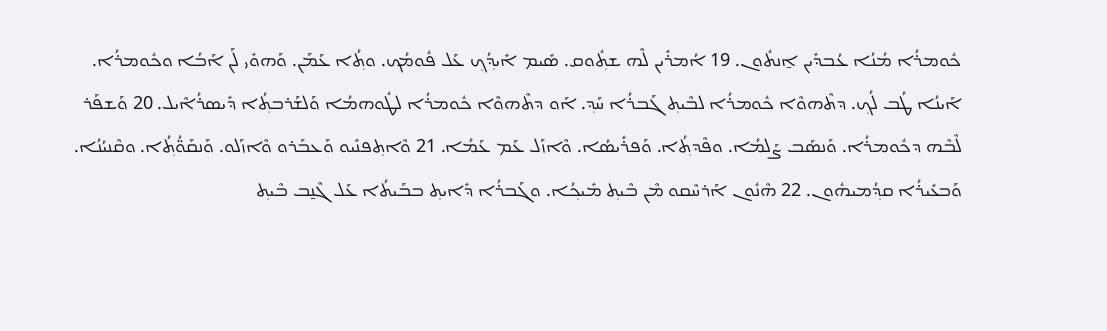ܟܽܘܡܪܳܐ ܡܳܢܳܐ ܥܳܒܕܺܝܢ ܐ̱ܢܬܽܘܢ. 19 ܐܳܡܪܺܝܢ ܠܶܗ ܫܬ݂ܽܘܩ. ܣܺܝܡ ܐܺܝܕ݂ܳܟ݂ ܥܰܠ ܦܽܘܡܳܟ. ܘܬ݂ܳܐ ܥܰܡܰܢ. ܘܰܗܘܺܝ ܠܰܢ ܐܰܒܳܐ ܘܟܽܘܡܪܳܐ. ܐܰܝܢܳܐ ܛܳܒ ܠܳܟ݂. ܕܬܶܗܘܶܐ ܟܽܘܡܪܳܐ ܠܒܶܝܬ݂ ܓܰܒܪܳܐ ܚܰܕ݂. ܐܰܘ ܕܬܶܗܘܶܐ ܟܽܘܡܪܳܐ ܠܛܽܘܗܡܳܐ ܘܰܠܫܰܪܒܬ݂ܳܐ ܕܺܝܣܪܳܐܶܝܠ. 20 ܘܰܫܦܰܪ ܠܶܒܶܗ ܕܟܽܘܡܪܳܐ. ܘܰܢܣܰܒ ܨܰܠܡܳܐ. ܘܦܶܕܬ݂ܳܐ. ܘܰܦܪܺܝܣܳܐ. ܘܶܐܙܰܠ ܥܰܡ ܥܰܡܳܐ. 21 ܘܶܐܬ݂ܦܢܺܝܘ ܘܰܥܒܰܪܘ ܘܶܐܙܰܠܘ. ܘܰܢܩܰܘ̈ܳܬ݂ܳܐ. ܘܩܶܢܝܳܢܳܐ. ܘܰܒܥܺܝܪܳܐ ܩܕ݂ܳܡܝܗܽܘܢ. 22 ܗܶܢܽܘܢ ܐܰܪܚܶܩܘ ܡܶܢ ܒܶܝܬ݂ ܡܺܝܟ݂ܳܐ. ܘܓܰܒܪܳܐ ܕܺܐܝܬ݂ ܒܒܰܝܬܳܐ ܥܰܠ ܓܶܢ̱ܒ ܒܶܝܬ݂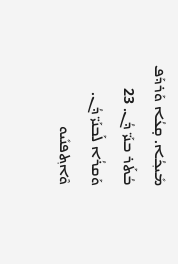ܡܺܝܟ݂ܳܐ. ܩ̣ܥܳܐ ܘܰܪܕܰܦ ܒܳܬܰܪ ܒܢܰܝ̈ ܕܳܢ. 23 ܘܰܩܪܳܐ ܠܰܒܢܰܝ̈ ܕܳܢ. ܘܶܐܬ݂ܦܢܺܝܘ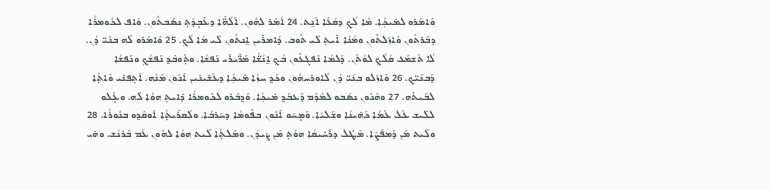ܘܶܐܡܰܪܘ ܠܡܺܝܟ݂ܳܐ. ܡܳܐ ܠܳܟ݂ ܕܩܳܥܶܐ ܐܰܢ̱ܬ. 24 ܐܳܡܰܪ ܠܗܽܘܢ. ܐܰܠܳܗ̈ܶܐ ܕܥܶܒ̣ܕܶܬ݂ ܢܣܰܒܬܽܘܢ. ܘܳܐܦ ܠܟܽܘܡܪܳܐ ܕܒܰܪܬܽܘܢ ܘܶܐܙܰܠܬܽܘܢ ܘܡܳܢܳܐ ܐܺܝܬ݂ ܠܺܝ ܬܽܘܒ. ܕܳܐܡܪܺܝܢ ܐ̱ܢܬܽܘܢ ܠܺܝ ܡܳܐ ܠܳܟ݂. 25 ܘܶܐܡܰܪܘ ܠܶܗ ܒܢܰܝ̈ ܕܳܢ. ܠܳܐ ܬܰܫܡܰܥ ܩܳܠܳܟ݂ ܠܘܳܬܰܢ. ܕܰܠܡܳܐ ܢܶܦܓܥܽܘܢ ܒܳܟ݂ ܐ̱ܢܳܫ̈ܳܐ ܡܰܖ̈ܺܝܪܰܝ ܢܰܦܫܳܐ. ܘܬ݂ܰܘܒܶܕ݂ ܢܰܦܫܳܟ݂ ܘܢܰܦܫܳܐ ܕܰܒܢܰܝ̈ܟ. 26 ܘܶܐܙܰܠܘ ܒܢܰܝ̈ ܕܳܢ ܠܽܐܘܪܚܗܽܘܢ ܘܟܰܕ݂ ܚܙܳܐ ܡܺܝܟ݂ܳܐ ܕܥܰܫܺܝܢܺܝܢ ܐܶܢܽܘܢ ܡܶܢܶܗ. ܐܶܬ݂ܦܢܺܝ ܘܶܐܬ݂ܳܐ ܠܒܰܝܬܶܗ. 27 ܘܗܶܢܽܘܢ ܢܣܰܒܘ ܠܡܶܕܶܡ ܕܰܥܒܰܕ݂ ܡܺܝܟ݂ܳܐ. ܘܰܕ݂ܒܰܪܘ ܠܟܽܘܡܪܳܐ ܕܺܐܝܬ݂ ܗܘܳܐ ܠܶܗ. ܘܥ̣ܰܠܘ ܠܠܺܝܫ ܥܰܠ ܥܰܡܳܐ ܟܰܗܺܝܢܳܐ ܘܫܰܠܝܳܐ. ܘܰܡ̣ܚܰܘ ܐܶܢܽܘܢ ܒܦܽܘܡܳܐ ܕܚܰܪܒܳܐ. ܘܠܰܩܪܺܝܬ݂ܳܐ ܐܰܘܩܶܕ݂ܘ ܒܢܽܘܪܳܐ. 28 ܘܠܰܝܬ ܡܰܢ ܕܰܡܦܰܨܶܐ. ܡܶܛܽܠ ܕܪܰܚܺܝܩܳܐ ܗܘܳܬ݂ ܡܶܢ ܨܰܝܕܳܢ. ܘܡܶܠܬ݂ܳܐ ܠܰܝܬ ܗܘܳܐ ܠܗܽܘܢ ܥܰܡ ܒܰܪܢܳܫ. ܘܗܺܝ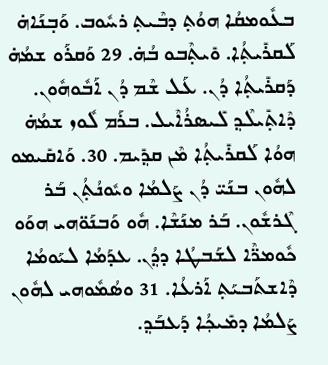ܒܥܽܘܡܩܳܐ ܗܘܳܬ݂ ܕܒܶܝܬ݂ ܪܚܽܘܒ. ܘܰܒ̣ܢܰܐܗ̇ ܠܰܩܪܺܝܬ݂ܳܐ. ܘܺܝܬ݂ܶܒܘ ܒܳܗ̇. 29 ܘܰܩܪܰܘ ܫܡܳܗ̇ ܕܰܩܪܺܝܬ݂ܳܐ ܕܳܢ. ܥܰܠ ܫܶܡ ܕܳܢ ܐܰܒܽܘܗܽܘܢ. ܕܶܐܬ݂ܺܝܠܶܕ݂ ܠܺܝܣܪܳܐܶܝܠ. ܒܪܰܡ ܠܽܘܙ ܫܡܳܗ̇ ܗܘܳܐ ܠܰܩܪܺܝܬ݂ܳܐ ܡܶܢ ܩܕ݂ܺܝܡ. 30. ܘܰܐܩܺܝܡܘ ܠܗܽܘܢ ܒܢܰܝ̈ ܕܳܢ ܨܰܠܡܳܐ ܘܝܽܘܢܳܬ݂ܳܢ ܒܰܪ ܓܶܪܫܽܘܢ. ܒܰܪ ܡܢܰܫܶܐ. ܗܽܘ ܘܰܒܢܰܘ̈ܗܝ ܗܘܰܘ ܟܽܘܡܖ̈ܶܐ ܠܫܰܒܛܳܐ ܕܕ݂ܳܢ. ܥܕܰܡܳܐ ܠܝܰܘܡܳܐ ܕܶܐܫܬܰܒܝܰܬ݂ ܐܰܪܥܳܐ. 31 ܘܣܳܡܽܘܗܝ ܠܗܽܘܢ ܨܰܠܡܳܐ ܕܡܺܝܟ݂ܳܐ ܕܰܥܒܰܕ݂.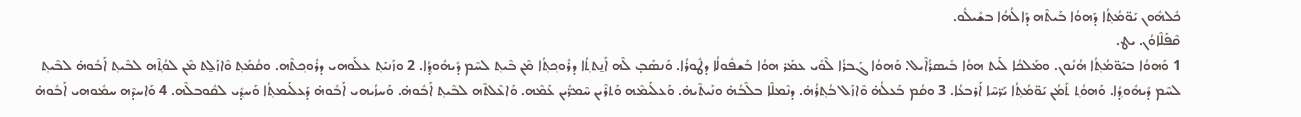ܟܽܠܗܽܘܢ ܝܰܘ̈ܡܳܬ݂ܳܐ ܕܰܗܘܳܐ ܒܰܝܬܶܗ ܕܰܐ‌ܠܳܗܳܐ ܒܫܺܝܠܽܘ.
ܩܶܦܰܠܶܐܘܳܢ. ܝܛ.
1 ܘܰܗܘܳܐ ܒܝܰܘ̈ܡܳܬ݂ܳܐ ܗܳܢܽܘܢ. ܘܡܰܠܟܳܐ ܠܰܝܬ ܗܘܳܐ ܒܺܝܣܪܳܐܶܝܠ. ܘܰܗܘܳܐ ܓܰܒܪܳܐ ܠܶܘܺܝ ܥܡܰܪ ܗܘܳܐ ܒܰܫܦܽܘܠܳܐ ܕܛܽܘܪܳܐ. ܘܰܢܣܰܒ̣ ܠܶܗ ܐܰܢ̱ܬܬ݂ܳܐ ܕܪܽܘܟ݂ܬ݂ܳܐ ܡܶܢ ܒܶܝܬ݂ ܠܚܶܡ ܕܺܝܗܽܘܕ݂ܳܐ. 2 ܘܙܰܢܝܰܬ݂ ܥܠܰܘܗܝ ܕܪܽܘܟ݂ܬܶܗ. ܘܩܳܡܰܬ݂ ܘܶܐܙܰܠ̱ܬ ܡܶܢ ܠܘܳܬ݂ܶܗ ܠܒܶܝܬ݂ ܐܰܒܽܘܗ̇ ܠܒܶܝܬ݂ ܠܚܶܡ ܕܺܝܗܽܘܕ݂ܳܐ. ܘܰܗܘܳܬ݂ ܬܰܡܳܢ ܝܰܘ̈ܡܳܬ݂ܳܐ ܝܰܖ̈ܚܶܐ ܐܰܪܒܥܳܐ. 3 ܘܩܳܡ ܒܰܥܠܳܗ̇ ܘܶܐܙܰܠ ܒܳܬ݂ܪܳܗ̇. ܕܢܶܡܠܶܐ ܒܠܶܒܳܗ̇ ܘܢܰܝܬܶܝܗ̇. ܘܰܥܠܰܝܡܶܗ ܘܰܬܪܶܝܢ ܚܶܡܖ̈ܺܝܢ ܥܰܡܶܗ. ܘܰܐܥܶܠܬܶܗ ܠܒܶܝܬ݂ ܐܰܒܽܘܗ̇. ܘܰܚܙܳܝܗܝ ܐܰܒܽܘܗ̇ ܕܰܥܠܰܝܡܬ݂ܳܐ ܘܰܚܕ݂ܺܝ ܠܩܽܘܒܠܶܗ. 4 ܘܰܐܚܕܶܗ ܚܡܽܘܗܝ ܐܰܒܽܘܗ̇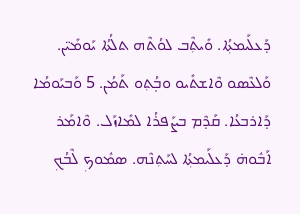ܕܰܥܠܰܝܡܬ݂ܳܐ. ܘܺܝܬ݂ܶܒ ܠܘܳܬܶܗ ܬܠܳܬܳܐ ܝܰܘܡܺܝ̈ܢ. ܘܰܠܥܶܣܘ ܘܶܐܫܬܺܝܘ ܘܒ̣ܳܬ݂ܘ ܬܰܡܳܢ. 5 ܘܰܒܝܰܘܡܳܐ ܕܰܐܪܒܥܳܐ. ܩܰܕܶܡ ܒܨܰܦܪܳܐ ܠܡܺܐܙܰܠ. ܘܶܐܡܰܪ ܐܰܒܽܘܗ̇ ܕܰܥܠܰܝܡܬ݂ܳܐ ܠܚܰܬ݂ܢܶܗ. ܣܡܽܘܟ݂ ܠܶܒܳܟ݂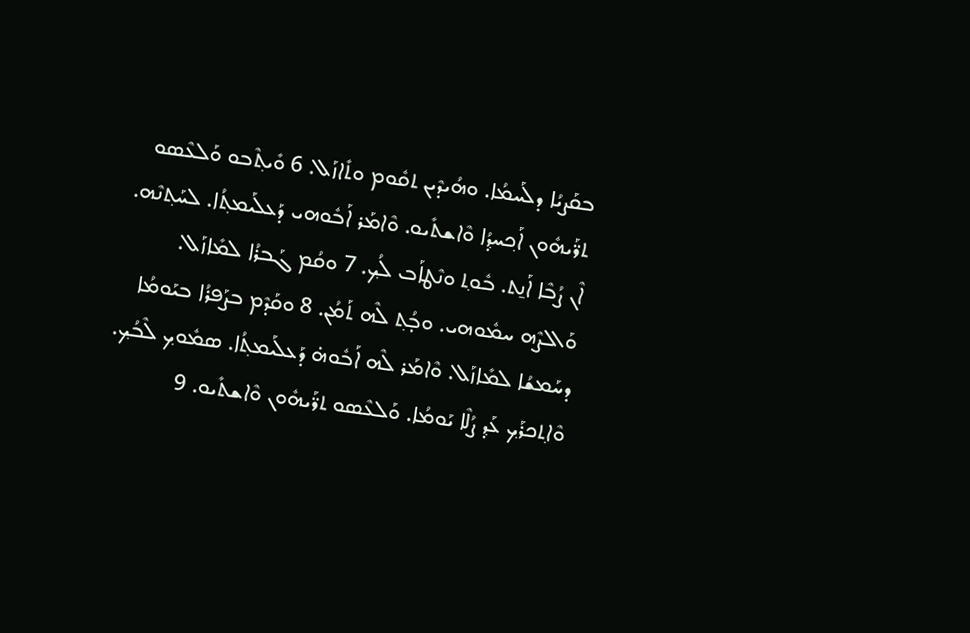ܒܩܰܨܝܳܐ ܕܠܰܚܡܳܐ. ܘܗܳܝܕܶܝܢ ܬܩܽܘܡ ܘܬܺܐܙܰܠ. 6 ܘܺܝܬ݂ܶܒܘ ܘܰܠܥܶܣܘ ܬܖ̈ܰܝܗܽܘܢ ܐܰܟ݂ܚܕ݂ܳܐ ܘܶܐܫܬܺܝܘ. ܘܶܐܡܰܪ ܐܰܒܽܘܗܝ ܕܰܥܠܰܝܡܬ݂ܳܐ. ܠܚܰܬ݂ܢܶܗ. ܐܶܢ ܨܳܒܶܐ ܐܰܢ̱ܬ. ܒܽܘܬ݂ ܘܢܶܛܐܰܒ ܠܳܟ݂. 7 ܘܩܳܡ ܓܰܒܪܳܐ ܠܡܺܐܙܰܠ. ܘܰܐܠܨܶܗ ܚܡܽܘܗܝ. ܘܒ̣ܳܬ݂ ܠܶܗ ܬܰܡܳܢ. 8 ܘܩܰܕܶܡ ܒܨܰܦܪܳܐ ܒܝܰܘܡܳܐ ܕܚܰܡܫܳܐ ܠܡܺܐܙܰܠ. ܘܶܐܡܰܪ ܠܶܗ ܐܰܒܽܘܗ̇ ܕܰܥܠܰܝܡܬ݂ܳܐ. ܣܡܽܘܟ݂ ܠܶܒܳܟ݂. ܘܶܐܬ݂ܟܪܰܟ݂ ܥܰܕ݂ ܨܳܠܶܐ ܝܰܘܡܳܐ. ܘܰܠܥܶܣܘ ܬܖ̈ܰܝܗܽܘܢ ܘܶܐܫܬܺܝܘ. 9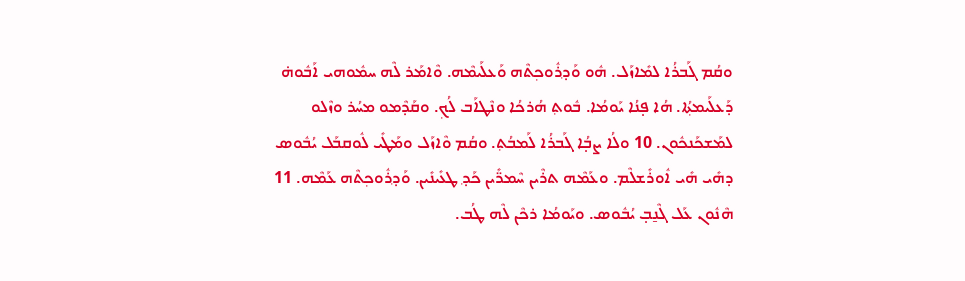ܘܩܳܡ ܓܰܒܪܳܐ ܠܡܺܐܙܰܠ. ܗܽܘ ܘܰܕ݂ܪܽܘܟ݂ܬܶܗ ܘܰܥܠܰܝܡܶܗ. ܘܶܐܡܰܪ ܠܶܗ ܚܡܽܘܗܝ ܐܰܒܽܘܗ̇ ܕܰܥܠܰܝܡܬ݂ܳܐ. ܗܳܐ ܦ̣ܢܳܐ ܝܰܘܡܳܐ. ܒܽܘܬ݂ ܗܳܪܟܳܐ ܘܢܶܛܐܰܒ ܠܳܟ݂. ܘܩܰܕܶܡܘ ܡܚܳܪ ܘܙܶܠܘ ܠܡܰܫܟܰܢܟܽܘܢ. 10 ܘܠܳܐ ܨܒ̣ܳܐ ܓܰܒܪܳܐ ܠܰܡܒܳܬ݂. ܘܩܳܡ ܘܶܐܙܰܠ ܘܡܰܛܺܝ ܠܽܘܩܒܰܠ ܝܳܒܽܘܣ ܕܗܺܝ ܗܺܝ ܐܽܘܪܺܫܠܶܡ. ܘܥܰܡܶܗ ܬܪܶܝܢ ܚܶܡܖ̈ܺܝܢ ܟܰܕ݂ ܛܥܺܝܢܺܝܢ. ܘܰܕ݂ܪܽܘܟ݂ܬܶܗ ܥܰܡܶܗ. 11 ܗܶܢܽܘܢ ܥܰܠ ܓܶܢ̱ܒ̣ ܝܳܒܽܘܣ. ܘܝܰܘܡܳܐ ܪܟܶܢ ܠܶܗ ܛܳܒ.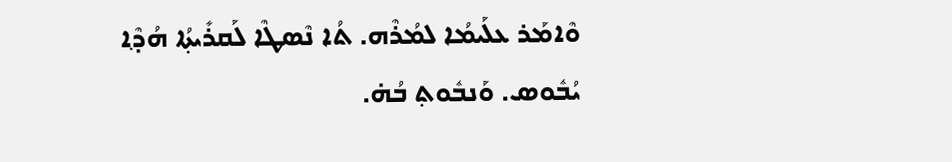ܘܶܐܡܰܪ ܥܠܰܝܡܳܐ ܠܡܳܪܶܗ. ܬܳܐ ܢܶܣܛܶܐ ܠܰܩܪܺܝܬ݂ܳܐ ܗܳܕ݂ܶܐ ܝܳܒܽܘܣ. ܘܰܢܒܽܘܬ݂ ܒܳܗ̇.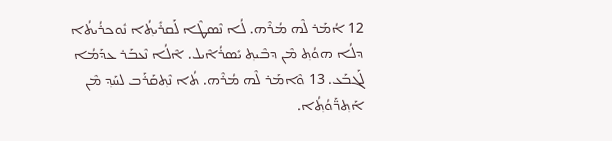12 ܐܳܡܰܪ ܠܶܗ ܡܳܪܶܗ. ܠܳܐ ܢܶܣܛܶܐ ܠܰܩܪܺܝܬ݂ܳܐ ܢܽܘܟܪܳܝܬܳܐ ܕܠܳܐ ܗܘܳܬ݂ ܡܶܢ ܕܒܶܝܬ݂ ܝܺܣܪܳܐܶܝܠ. ܐܶܠܳܐ ܢܶܥܒܰܪ ܥܕܰܡܳܐ ܠܰܓܒܰܥ. 13 ܘܶܐܡܰܪ ܠܶܗ ܡܳܪܶܗ. ܬܳܐ ܢܶܬ݂ܩܰܪܰܒ ܠܚܰܕ݂ ܡܶܢ ܐܰܬ݂ܖ̈ܰܘܳܬ݂ܳܐ.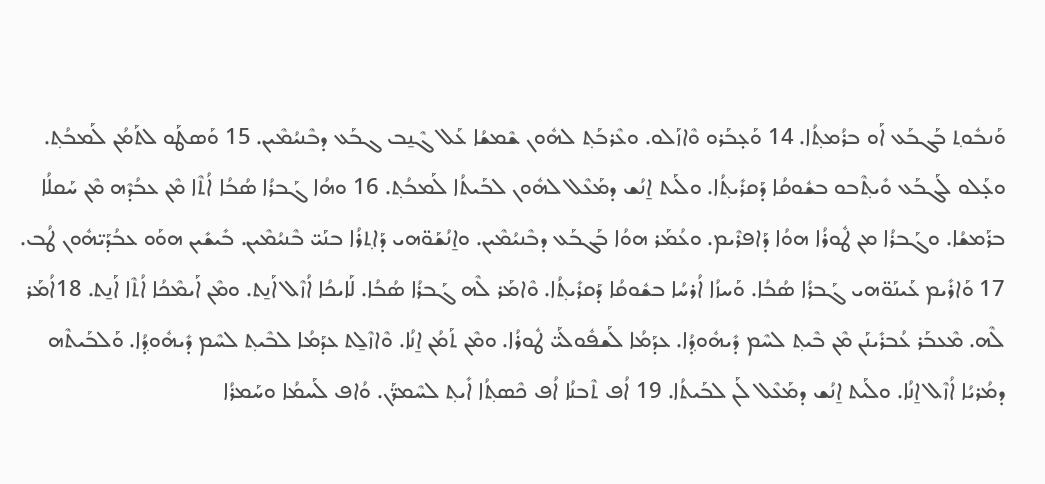ܘܰܢܒܽܘܬ݂ ܒܰܓܒܰܥ ܐܰܘ ܒܪܳܡܬ݂ܳܐ. 14 ܘܰܥ̣ܒܰܪܘ ܘܶܐܙܰܠܘ. ܘܥܶܪܒܰܬ݂ ܠܗܽܘܢ ܫܶܡܫܳܐ ܥܰܠ ܓܶܢ̱ܒ ܓܒܰܥ ܕܒܶܢܝܳܡܶܝܢ. 15 ܘܰܣܛܰܘ ܠܬܰܡܳܢ ܠܰܡܒܳܬ݂. ܘܥ̣ܰܠܘ ܠܰܓܒܰܥ ܘܺܝܬ݂ܶܒܘ ܒܫܽܘܩܳܐ ܕܰܩܪܺܝܬ݂ܳܐ. ܘܠܰܝܬ ܐ̱ܢܳܫ ܕܡܰܥܶܠ ܠܗܽܘܢ ܠܒܰܝܬܳܐ ܠܰܡܒܳܬ݂. 16 ܘܗܳܐ ܓܰܒܪܳܐ ܣܳܒܳܐ ܐܳܬܶܐ ܡܶܢ ܥܒܳܕܶܗ ܡܶܢ ܚܰܩܠܳܐ ܒܪܰܡܫܳܐ. ܘܓܰܒܪܳܐ ܡܢ ܛܽܘܪܳܐ ܗܘܳܐ ܕܰܐܦܪܶܝܡ. ܘܥܳܡܰܪ ܗܘܳܐ ܒܰܓܒܰܥ ܕܒܶܢܝܳܡܶܝܢ. ܘܐ̱ܢܳܫܰܘ̈ܗܝ ܕܰܐܬ݂ܪܳܐ ܒܢܰܝ̈ ܒܶܢܝܳܡܶܝܢ. ܒܺܝܫܺܝܢ ܗܘܰܘ ܥܒܳܕܰܝ̈ܗܽܘܢ ܛܳܒ. 17 ܘܰܐܪܺܝܡ ܥܰܝܢܰܘ̈ܗܝ ܓܰܒܪܳܐ ܣܳܒܳܐ. ܘܰܚܙܳܐ ܐܳܪܚܳܐ ܒܫܽܘܩܳܐ ܕܰܩܪܺܝܬ݂ܳܐ. ܘܶܐܡܰܪ ܠܶܗ ܓܰܒܪܳܐ ܣܳܒܳܐ. ܠܰܐܝܟܳܐ ܐܳܙܶܠ ܐܰܢ̱ܬ. ܘܡܶܢ ܐܰܝܡܶܟܳܐ ܐܳܬܶܐ ܐܰܢ̱ܬ. 18ܐܳܡܰܪ ܠܶܗ. ܡܶܥܒܰܪ ܥܳܒܪܺܝܢܰܢ ܡܶܢ ܒܶܝܬ݂ ܠܚܶܡ ܕܺܝܗܽܘܕ݂ܳܐ. ܥܕܰܡܳܐ ܠܰܫܦܽܘܠܰܝ̈ ܛܽܘܪܳܐ. ܘܡܶܢ ܬܰܡܳܢ ܐ̱ܢܳܐ. ܘܶܐܙܶܠ̱ܬ ܥܕܰܡܳܐ ܠܒܶܝܬ݂ ܠܚܶܡ ܕܺܝܗܽܘܕ݂ܳܐ. ܘܰܠܒܰܝܬܶܗ ܕܡܳܪܝܳܐ ܐܳܙܶܠ ܐ̱ܢܳܐ. ܘܠܰܝܬ ܐ̱ܢܳܫ ܕܡܰܥܶܠ ܠܰܢ ܠܒܰܝܬܳܐ. 19 ܐܳܦ ܬܶܒܢܳܐ ܐܳܦ ܟܶܣܬ݂ܳܐ ܐܺܝܬ݂ ܠܚܶܡܖ̈ܰܢ. ܘܳܐܦ ܠܰܚܡܳܐ ܘܚܰܡܪܳܐ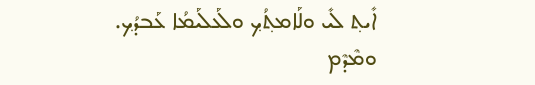ܐܺܝܬ݂ ܠܺܝ ܘܠܰܐܡܬ݂ܳܟ݂ ܘܠܰܥܠܰܝܡܳܐ ܥܰܒܕܳܟ݂. ܘܡܶܕܶܡ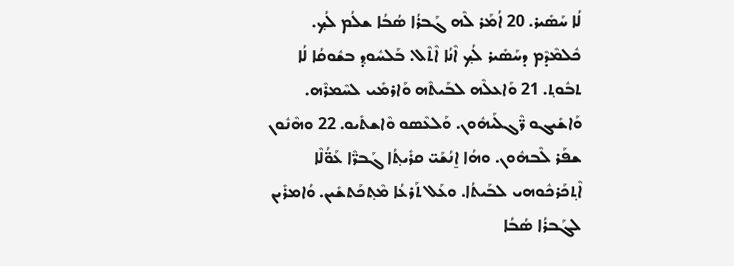ܠܳܐ ܚܰܣܺܝܪ. 20 ܐܳܡܰܪ ܠܶܗ ܓܰܒܪܳܐ ܣܳܒܳܐ ܫܠܳܡ ܠܳܟ݂. ܟܽܠܡܶܕܶܡ ܕܚܰܣܺܝܪ ܠܳܟ݂ ܐܶܢܳܐ ܐܶܬܶܠ. ܒܰܠܚܽܘܕ݂ ܒܫܽܘܩܳܐ ܠܳܐ ܬܒܽܘܬ݂. 21 ܘܰܐܥܠܶܗ ܠܒܰܝܬܶܗ ܘܰܐܪܡܺܝ ܠܚܶܡܪܶܗ. ܘܰܐܫܺܝܓܘ ܖ̈ܶܓܠܰܝܗܽܘܢ. ܘܰܠܥܶܣܘ ܘܶܐܫܬܺܝܘ. 22 ܘܗܶܢܽܘܢ ܫܦܰܪ ܠܶܒܗܽܘܢ. ܘܗܳܐ ܐ̱ܢܳܫܰܝ̈ ܩܪܺܝܬ݂ܳܐ ܓܰܒܖ̈ܶܐ ܥܰܘ̈ܳܠܶܐ ܐܶܬ݂ܟܰܪܟܽܘܗܝ ܠܒܰܝܬܳܐ. ܘܥܰܠ ܬܰܪܥܳܐ ܡܶܬ݂ܟܰܬܫܺܝܢ. ܘܳܐܡܪܺܝܢ ܠܓܰܒܪܳܐ ܣܳܒܳܐ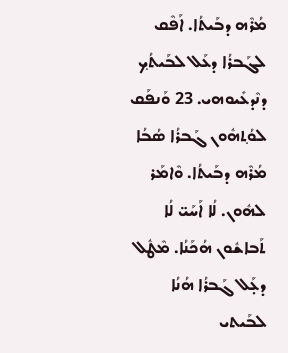ܡܳܪܶܗ ܕܒܰܝܬܳܐ. ܐܰܦܶܩ ܠܓܰܒܪܳܐ ܕܥܰܠ ܠܒܰܝܬܳܟ݂ ܕܢܶܕܥܺܝܘܗܝ. 23 ܘܰܢܦܰܩ ܠܘܳܬ݂ܗܽܘܢ ܓܰܒܪܳܐ ܣܳܒܳܐ ܡܳܪܶܗ ܕܒܰܝܬܳܐ. ܘܶܐܡܰܪ ܠܗܽܘܢ. ܠܳܐ ܐܰܚܰܝ̈ ܠܳܐ ܬܰܒܐܫܽܘܢ ܗܳܟܰܢܳܐ. ܡܶܛܽܠ ܕܥ̣ܰܠ ܓܰܒܪܳܐ ܗܳܢܳܐ ܠܒܰܝܬܝ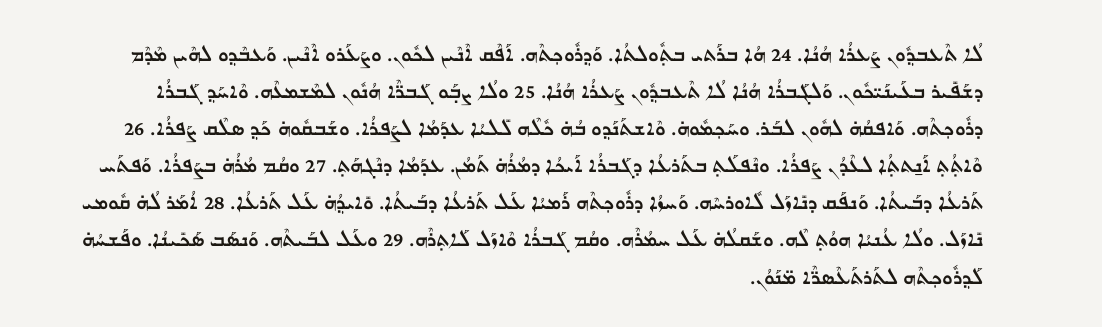ܠܳܐ ܬܶܥܒܕ݂ܽܘܢ ܨܰܥܪܳܐ ܗܳܢܳܐ. 24 ܗܳܐ ܒܪܰܬܝ ܒܬ݂ܽܘܠܬܳܐ. ܘܰܕ݂ܪܽܘܟ݂ܬܶܗ. ܐܰܦܶܩ ܐܶܢܶܝܢ ܠܟܽܘܢ. ܘܨܰܥܰܪܘ ܐܶܢܶܝܢ. ܘܰܥܒܶܕ݂ܘ ܠܗܶܝܢ ܡܶܕܶܡ ܕܫܰܦܺܝܪ ܒܥܰܝܢܰܝ̈ܟܽܘܢ. ܘܰܠܓܰܒܪܳܐ ܗܳܢܳܐ ܠܳܐ ܬܶܥܒܕ݂ܽܘܢ ܨܰܥܪܳܐ ܗܳܢܳܐ. 25 ܘܠܳܐ ܨܒ̣ܰܘ ܓܰܒܖ̈ܶܐ ܗܳܢܽܘܢ ܠܡܶܫܡܥܶܗ. ܘܶܐܚܰܕ݂ ܓܰܒܪܳܐ ܕܪܽܘܟ݂ܬܶܗ. ܘܰܐܦܩܳܗ̇ ܠܗܽܘܢ ܠܒܰܪ. ܘܚܰܟ݂ܡܽܘܗ̇. ܘܶܐܫܬܰܢܰܕ݂ܘ ܒܳܗ̇ ܟܽܠܶܗ ܠܺܠܝܳܐ ܥܕܰܡܳܐ ܠܨܰܦܪܳܐ. ܘܫܰܒܩܽܘܗ̇ ܟܰܕ݂ ܣܠܶܩ ܨܰܦܪܳܐ. 26 ܘܶܐܬ݂ܳܬ݂ ܐܰܢ̱ܬܬ݂ܳܐ ܠܥܶܕܳܢ ܨܰܦܪܳܐ. ܘܢܶܦܠܰܬ݂ ܒܬܰܪܥܳܐ ܕܓܰܒܪܳܐ ܐܰܝܟܳܐ ܕܡܳܪܳܗ̇ ܬܰܡܳܢ. ܥܕܰܡܳܐ ܕܢܶܓܗܰܬ݂. 27 ܘܩܳܡ ܡܳܪܳܗ̇ ܒܨܰܦܪܳܐ. ܘܰܦܬܰܚ ܬܰܪܥܳܐ ܕܒܰܝܬܳܐ. ܘܰܢܦܰܩ ܕܢܺܐܙܰܠ ܠܽܐܘܪܚܶܗ. ܘܰܚܙܳܐ ܕܪܽܘܟ݂ܬܶܗ ܪܰܡܝܳܐ ܥܰܠ ܬܰܪܥܳܐ ܕܒܰܝܬܳܐ. ܘܺܐܝܕ݂ܳܗ̇ ܥܰܠ ܬܰܪܥܳܐ. 28 ܐܳܡܰܪ ܠܳܗ̇ ܩܽܘܡܝ ܢܺܐܙܰܠ. ܘܠܳܐ ܥܳܢܝܳܐ ܗܘܳܬ݂ ܠܶܗ. ܘܫܰܩܠܳܗ̇ ܥܰܠ ܚܡܳܪܶܗ. ܘܩܳܡ ܓܰܒܪܳܐ ܘܶܐܙܰܠ ܠܰܐܬ݂ܪܶܗ. 29 ܘܥܰܠ ܠܒܰܝܬܶܗ. ܘܰܢܣܰܒ ܣܰܟܺܝܢܳܐ. ܘܦܰܫܚܳܗ̇ ܠܰܕ݂ܪܽܘܟ݂ܬܶܗ ܠܬܰܪܬܰܥܶܣܖ̈ܶܐ ܡ̈ܢܰܘܳܢ.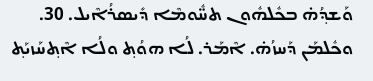ܘܰܫܕ݂ܳܗ̇ ܒܟܽܠܗܽܘܢ ܬܚ̈ܽܘܡܶܐ ܕܺܝܣܪܳܐܶܝܠ. 30. ܘܟܽܠܡܰܢ ܕܰܚܙܳܗ̇. ܐܶܡܰܪ. ܠܳܐ ܗܘܳܬ݂ ܘܠܳܐ ܐܶܬ݂ܚܰܙܝܰܬ݂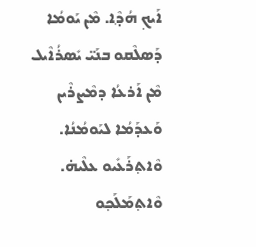ܐܰܝܟ݂ ܗܳܕ݂ܶܐ. ܡܶܢ ܝܰܘܡܳܐ ܕܰܣܠܶܩܘ ܒܢܰܝ̈ ܝܺܣܪܳܐܶܝܠ ܡܶܢ ܐܰܪܥܳܐ ܕܡܶܨܪܶܝܢ ܘܰܥܕܰܡܳܐ ܠܝܰܘܡܳܢܳܐ. ܘܶܐܬ݂ܪܰܥܺܝܘ ܥܠܶܝܗ̇. ܘܶܐܬ݂ܡܰܠܰܟ݂ܘ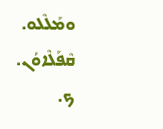ܘܡܰܠܶܠܘ.
ܩܶܦܰܠܶܐܘܳܢ. ܟ.